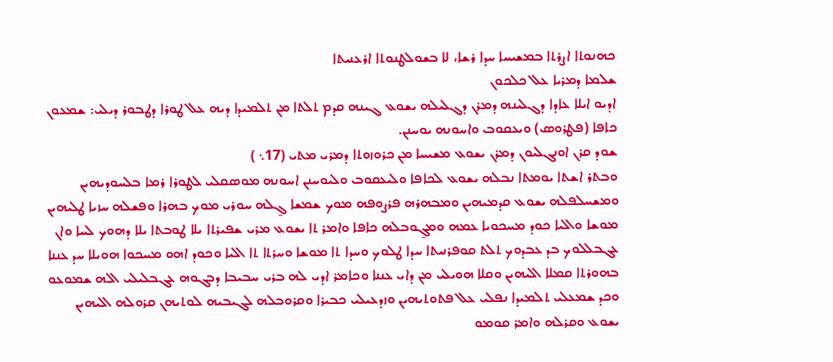ܟܗܢܘܬܐ ܐܨܪܬܐ ܒܡܫܝܚܐ ܚܕܐ ܪܫܐ، ܠܐ ܒܫܘܠܛܢܘܬܐ ܐܪܥܢܝܬܐ
ܫܠܡܐ ܕܡܪܝܐ ܥܠ ܟܠܟܘܢ
ܐܕܝܘ ܐܝܠܐ ܥܐܕܐ ܕܓܠܝܢܗ ܕܡܪܢ ܕܓܠܝܠܗ ܝܫܘܥ ܓܝܢܗ ܩܕܡ ܬܠܬܐ ܡܢ ܬܠܡܝܕܐ ܕܝܗ ܥܠ ܛܘܪܐ ܕܛܒܘܪ ܕܝܠܝ: ܫܡܥܘܢ ܟܐܦܐ (ܦܛܪܘܣ) ܘܝܥܩܘܒ ܘܐܚܘܢܗ ܝܘܚܢܢ.
ܫܘܕ ܩܪܢ ܐܘܢܓܠܝܘܢ ܕܡܪܢ ܝܫܘܥ ܡܫܝܚܐ ܡܢ ܟܪܘܙܘܬܐ ܕܡܪܝ ܡܬܝ (17܆ )
ܘܒܬܪ ܐܫܬܐ ܝܘܡܬܐ ܢܒܠܗ ܝܫܘܥ ܠܟܐܦܐ ܘܠܝܥܩܘܒ ܘܠܝܘܚܢܢ ܐܚܘܢܗ ܡܘܣܩܠܝ ܠܛܘܪܐ ܪܡܐ ܒܠܚܘܕܝܗܝܢ ܘܡܫܚܠܦܠܗ ܝܫܘܥ ܩܕܡܝܗܝܢ ܘܡܒܗܪܗ ܦܪܨܘܦܗ ܡܘܟ ܫܡܫܐ ܓ̰ܠܗ ܚܘܪܝ ܡܘܟܼ ܒܗܪܐ ܘܦܫܠܗ ܚܙܝܐ ܛܠܝܗܝܢ ܡܘܫܐ ܘܐܠܝܐ ܟܘܕ ܡܚܟܘܝܐ ܥܡܗ ܘܡܓ̰ܘܒܠܗ ܟܐܦܐ ܘܐܡܪ ܬܐ ܝܫܘܥ ܡܪܝ ܫܦܝܪܬܐ ܝܠܐ ܛܘܒܬܐ ܝܠܐ ܕܗܘܟ ܠܚܐ ܘܐܢ ܥܓܒܠܠܘܟ ܒܕ ܥܒܕܘܟ ܬܠܬ ܩܘܦܪܢܝܬܐ ܚܕܐ ܛܠܘܟ ܘܚܕܐ ܬܐ ܡܘܫܐ ܘܚܪܬܐ ܬܐ ܐܠܝܐ ܘܟܘܕ ܐܗܘ ܡܚܟܘܐ ܗܘܝܠܐ ܚܕ ܥܢܢܐ ܒܗܘܪܬܐ ܩܡܠܐ ܐܠܝܗܝܢ ܘܩܠܐ ܗܘܝܠܝ ܡܢ ܕܐܝ ܥܢܢܐ ܘܟܐܡܪ ܐܕܝ ܠܗ ܒܪܝ ܚܒܝܒܐ ܕܒܓܘܗ ܥܓܒܠܝܠܝ ܐܠܗ ܫܡܘܥܘ ܘܟܕ ܫܡܥܠܝ ܬܠܡܝܕܐ ܢܦܠܝ ܥܠ ܦܬܘܬܝܗܝܢ ܘܙܕܥܝܠܝ ܟܒܝܪܐ ܘܩܪܘܒܠܗ ܠܓܝܒܝܗ ܠܘܬܝܗܢ ܩܪܘܠܗ ܐܠܝܗܝܢ ܝܫܘܥ ܘܩܪܠܗ ܘܐܡܪ ܩܘܡܘ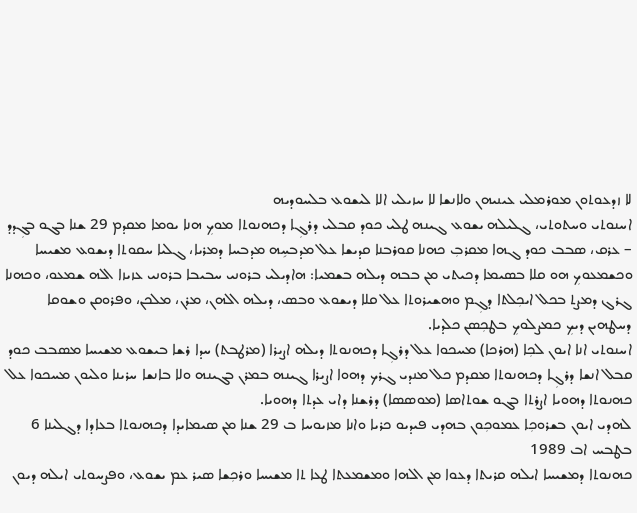ܠܐ ܙܕܥܘܬܘܢ ܡܘܪܡܠܝ ܥܝܢܝܗܢ ܘܠܐܢܫܐ ܠܐ ܚܙܝܠܝ ܐܠܐ ܠܝܫܘܥ ܒܠܚܘܕܝܗ
ܐܚܢܘܬܝ ܘܚܬܘܬܝ، ܓܠܝܠܗ ܝܫܘܥ ܓܝܢܗ ܛܠܝ ܟܘܕ ܩܒܠܝ ܕܪܓܼܐ ܕܟܗܢܘܬܐ ܡܘܟܼ ܗܢܐ ܝܘܡܐ ܡܩܕܡ 29 ܫܢܐ ܒܓܘ ܒܓܼܕܕ – ܥܪܩ، ܣܒܒ ܟܘܕ ܓܗܐ ܡܩܪܒܼ ܟܗܢܐ ܩܘܪܒܢܐ ܩܕܝܫܐ ܥܠ ܡܕܒܚܹܗ ܡܕܒܚܐ ܕܡܪܝܐ، ܓܠܝܐ ܚܩܘܬܐ ܕܝܫܘܥ ܡܫܝܚܐ ܘܟܫܡܥܘܟܼ ܗܘ ܩܠܐ ܒܣܝܡܐ ܕܟܝܬܝ ܡܢ ܒܒܗ ܕܝܠܗ ܒܫܡܝܐ: ܗܐܕܝܠܝ ܒܪܘܢܝ ܚܒܝܒܐ ܒܪܘܢܝ ܥܙܝܙܐ ܐܠܗ ܫܡܥܘ، ܘܟܗܢܐ ܓܪܓ ܕܡܨܬ ܒܟܠ ܐܝܟܼܠܬܐ ܕܓܼܡ ܘܗܫܝܪܘܬܐ ܥܠ ܩܠܐ ܕܝܫܘܥ ܘܒܣ، ܕܝܠܗ ܐܠܗܢ، ܡܪܢ، ܡܠܟܢ، ܘܦܪܘܩܢ ܘܫܘܩܐ ܕܚܛܗܝܢ ܕܝܟܼ ܟܡܨܠܘܟܼ ܒܛܟܼܣܢ ܟܠܕܝܐ.
ܐܚܢܘܬܝ ܐܢܐ ܐܝܘܢ ܠܟܼܐ (ܗܪܟܐ) ܡܚܟܘܐ ܥܠ ܕܪܓܼܐ ܕܟܗܢܘܬܐ ܕܝܠܗ ܐܨܝܪܐ (ܡܪܛܒܬ) ܚܕܐ ܪܫܐ ܒܝܫܘܥ ܡܫܝܚܐ ܡܣܒܒ ܟܘܕ ܩܒܠ ܐܢܫܐ ܕܪܓܼܐ ܕܟܗܢܘܬܐ ܡܩܕܡ ܟܠ ܡܢܕܝ ܓܪܟ ܕܗܘܐ ܐܨܝܪܐ ܓܝܢܗ ܒܡܪܢ ܒܓܝܢܗ ܘܠܐ ܒܐܢܫܐ ܚܪܝܢܐ ܘܠܝܘܢ ܡܚܟܘܐ ܥܠ ܟܗܢܘܬܐ ܕܗܘܝܐ ܐܨܪܬܐ ܒܓܘ ܫܘܬܐܣܐ (ܡܘܣܣܐ) ܕܪܫܢܐ ܕܐܝ ܥܕܬܐ ܕܗܘܝܐ.
ܠܗܕܝ ܐܝܘܢ ܒܫܪܘܟܼܐ ܥܡܘܟܼܘܢ ܒܗܕܝ ܦܝܕܝܘ ܟܪܝܐ ܘܐܢܐ ܡܙܝܘܚܐ ܒ 29 ܫܢܐ ܡܢ ܣܝܡܐܝܕܐ ܕܟܗܢܘܬܐ ܒܥܐܕܐ ܕܓܠܝܢܐ 6 ܒܛܒܚ ܐܒ 1989
ܟܗܢܘܬܐ ܕܡܫܝܚܐ ܐܝܠܗ ܩܪܝܬܐ ܕܥܘܐ ܡܢ ܐܠܗܐ ܘܡܫܡܥܬܐ ܛܥܐ ܬܐ ܡܫܝܚܐ ܘܪܟܼܫܐ ܣܝܪ ܥܡ ܝܫܘܥ، ܘܦܨܚܘܬܝ ܐܝܠܗ ܕܝܘܢ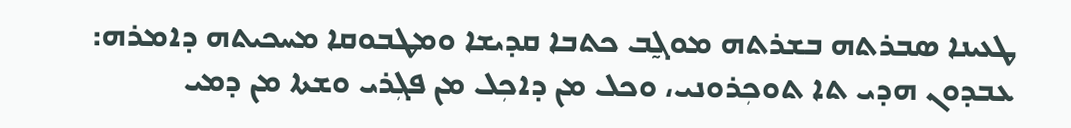ܛܥܝܢܐ ܣܒܪܬܗ ܒܫܪܬܗ ܡܘܓ̰ܒ ܟܬܒܐ ܩܕܝܫܐ ܘܡܛܒܘܩܐ ܡܚܟܝܬܗ ܕܐܡܪܗ: ܥܒܕܘܢ ܗܕܝ ܬܐ ܬܘܟܼܪܘܢܝ، ܘܟܠ ܡܢ ܕܐܟܼܠ ܡܢ ܦܓܼܪܝ ܘܫܬܐ ܡܢ ܕܡܝ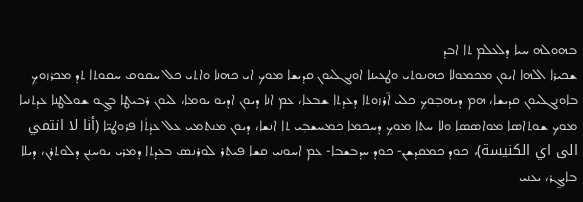ܒܗܘܠܗ ܚܝܐ ܕܠܥܠܡ ܬܐ ܐܒܕ
ܫܟܝܪܐ ܐܠܗܐ ܐܝܘܢ ܡܟܡܘܠܐ ܟܗܢܘܬܝ ܘܛܥܝܢܐ ܐܘܢܓܠܝܘܢ ܩܕܝܫܐ ܡܘܟ ܐܝ ܟܗܢܐ ܘܐܬܝ ܟܠ ܚܩܘܩ ܚܩܘܬܐ ܬܕ ܡܟܪܙܘܟܼ ܒܐܘܢܓܠܝܘܢ ܩܕܝܫܐ، ܗܡ ܕܝܗܒܼܘܟܼ ܟܠܝ ܐ̄ܪܙܘܬܐ ܕܥܕܬܐ ܫܒܥܐ، ܥܡ ܐܢܐ ܕܝܘܢ ܐܕܝܘ ܝܘܡܐ، ܠܝܘܢ ܪܒܝܛܐ ܒܓ̰ܘ ܫܘܠܛܢܐ ܥܕܬܢܝܐ ܡܘܟ ܫܘܬܐܣܐ ܡܘܐܣܣܐ ܘܠܐ ܚܬܐ ܡܘܟܼ ܕܚܟܡܐ ܟܡܚܫܒܼܝ ܬܐ ܐܢܫܐ، ܕܝܘܢ ܡܢܬܡܝ ܥܠ ܥܕܵܬܵܐ ܦܪܘܛܝ̈ܐ (أنا لا انتمي الى اي الكنيسة)، ܟܘܕ ܟܡܩܕܫܢ- ܟܘܕ ܚܕܒܫܒܐ- ܥܡ ܐܚܘܢܝ ܩܫܐ ܦܝܬܪ ܠܘܪܢܣ ܒܥܕܬܐ ܕܡܪܝ ܝܘܚܢܢ ܕܠܘܬܪܢ، ܕܝܠܐ ܒܐܝܓ̰ܪ، ܝܥܢܝ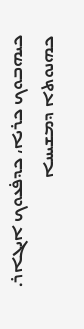ܟܝܗܒܘܟ ܟܪܝܐ، ܟܕܦ̇ܥܘܟ ܐܝܓܐܪ.
ܟܗܢܘܬܐ ܕܡܫܝܚܐ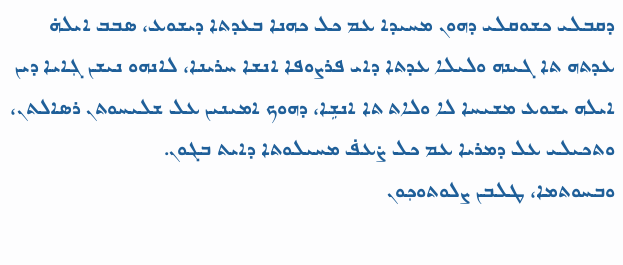ܕܩܒܠܝ ܟܫܘܩܠܝ ܕܗܘܢ ܡܚܝܕܐ ܥܡ ܟܠ ܟܗܢܐ ܒܥܕܬܐ ܕܝܫܘܥ، ܣܒܒ ܐܝܠܗ̇ ܥܕܬܗ ܬܐ ܓܝܢܗ ܘܠܝܠܐ ܥܕܬܐ ܕܐܝ ܦܪܨܘܦܐ ܐܢܫܐ ܚܪܝܢܐ، ܠܐܢܗܘ ܢܝܫܢ ܓܼܐܝܐ ܕܝܢ ܐܝܠܗ ܝܫܘܥ ܡܫܝܚܐ ܠܐ ܘܠܐܬ ܬܐ ܐܢܫܹܐ، ܕܗܘܟ ܐܡܝܢܝܢ ܥܠ ܫܠܝܚܘܬܢ ܪܣܐܠܬܢ، ܘܬܟܝܠܝ ܥܠ ܕܡܪܝܐ ܥܡ ܟܠ ܨ̇ܥܦ̇ ܡܚܝܠܘܬܐ ܕܐܝܬ ܒܓܘܢ.
ܘܒܚܘܬܡܐ، ܛܠܒܢ ܨܠܘܬܘܟܼܘܢ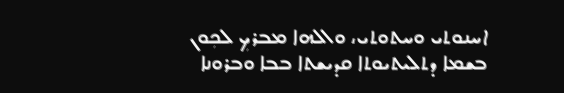ܐܚܢܘܬܝ ܘܚܬܘܬܝ، ܘܐܠܗܐ ܡܒܪܟܼ ܠܟܼܘܢ ܒܫܡܐ ܕܬܠܝܬܝܘܬܐ ܩܕܝܫܬܐ ܒܒܐ ܘܒܪܘܢܐ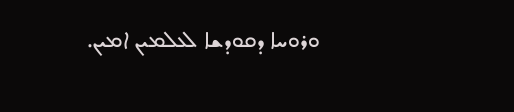ܘܪܘܚܐ ܕܩܘܕܫܐ ܠܥܠܡܝܢ ܐܡܝܢ.